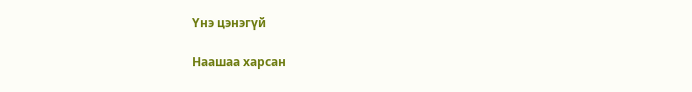Үнэ цэнэгүй

Наашаа харсан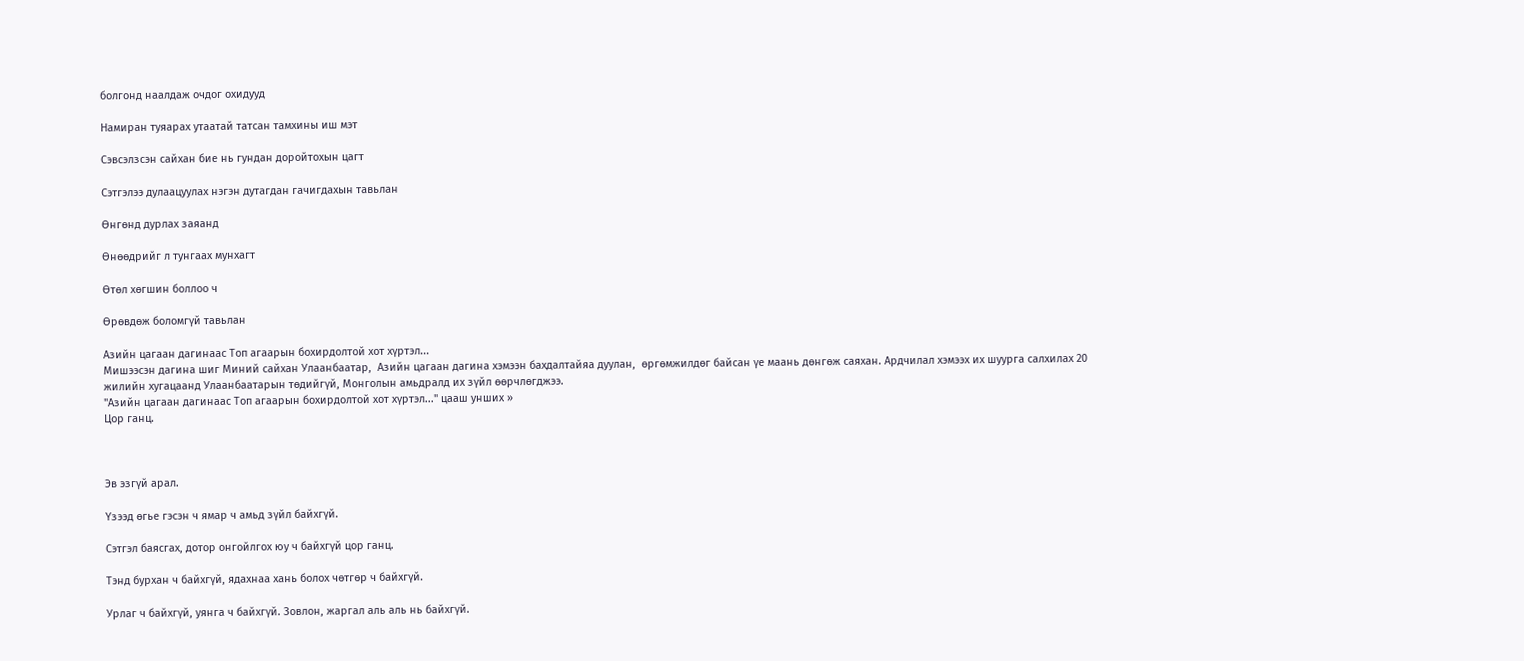болгонд наалдаж очдог охидууд

Намиран туяарах утаатай татсан тамхины иш мэт

Сэвсэлзсэн сайхан бие нь гундан доройтохын цагт

Сэтгэлээ дулаацуулах нэгэн дутагдан гачигдахын тавьлан

Өнгөнд дурлах заяанд

Өнөөдрийг л тунгаах мунхагт

Өтөл хөгшин боллоо ч

Өрөвдөж боломгүй тавьлан

Азийн цагаан дагинаас Топ агаарын бохирдолтой хот хүртэл...
Мишээсэн дагина шиг Миний сайхан Улаанбаатар,  Азийн цагаан дагина хэмээн бахдалтайяа дуулан,  өргөмжилдөг байсан үе маань дөнгөж саяхан. Ардчилал хэмээх их шуурга салхилах 20 жилийн хугацаанд Улаанбаатарын төдийгүй, Монголын амьдралд их зүйл өөрчлөгджээ.
"Азийн цагаан дагинаас Топ агаарын бохирдолтой хот хүртэл..." цааш унших »
Цор ганц.



Эв эзгүй арал.

Үзээд өгье гэсэн ч ямар ч амьд зүйл байхгүй.

Сэтгэл баясгах, дотор онгойлгох юу ч байхгүй цор ганц.

Тэнд бурхан ч байхгүй, ядахнаа хань болох чөтгөр ч байхгүй.

Урлаг ч байхгүй, уянга ч байхгүй. Зовлон, жаргал аль аль нь байхгүй.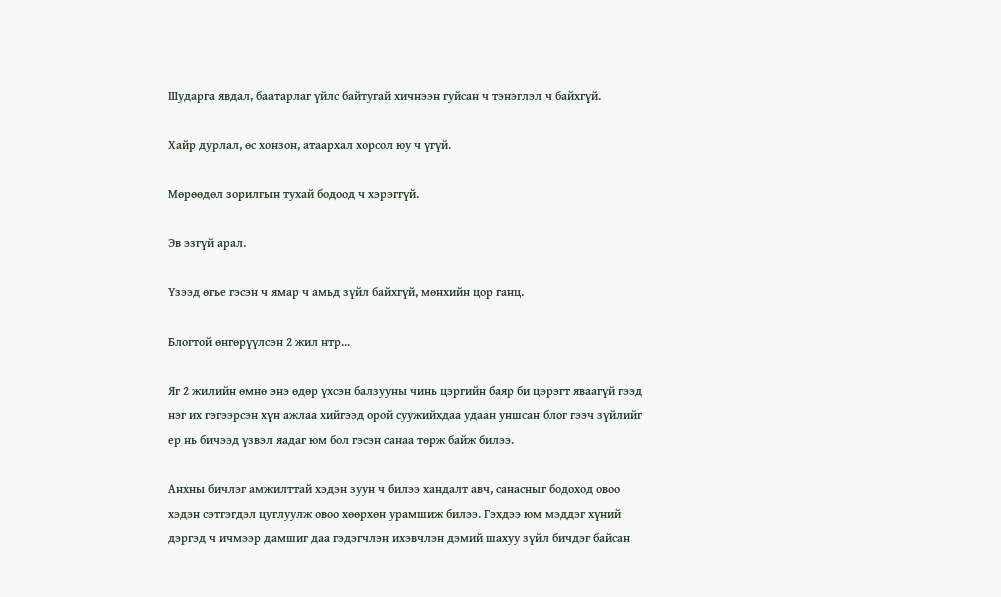Шударга явдал, баатарлаг үйлс байтугай хичнээн гуйсан ч тэнэглэл ч байхгүй.

Хайр дурлал, өс хонзон, атаархал хорсол юу ч үгүй.

Мөрөөдөл зорилгын тухай бодоод ч хэрэггүй.

Эв эзгүй арал.

Үзээд өгье гэсэн ч ямар ч амьд зүйл байхгүй, мөнхийн цор ганц.

Блогтой өнгөрүүлсэн 2 жил нтр...

Яг 2 жилийн өмнө энэ өдөр үхсэн балзууны чинь цэргийн баяр би цэрэгт яваагүй гээд нэг их гэгээрсэн хүн ажлаа хийгээд орой суужийхдаа удаан уншсан блог гээч зүйлийг ер нь бичээд үзвэл яадаг юм бол гэсэн санаа төрж байж билээ.

Анхны бичлэг амжилттай хэдэн зуун ч билээ хандалт авч, санасныг бодоход овоо хэдэн сэтгэгдэл цуглуулж овоо хөөрхөн урамшиж билээ. Гэхдээ юм мэддэг хүний дэргэд ч ичмээр дамшиг даа гэдэгчлэн ихэвчлэн дэмий шахуу зүйл бичдэг байсан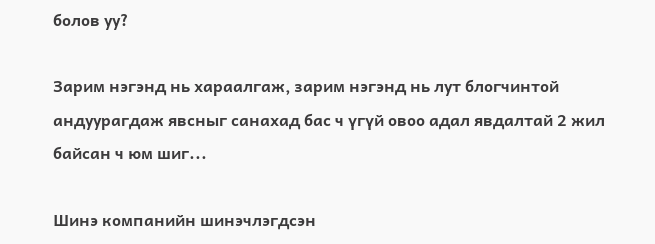болов уу?

Зарим нэгэнд нь хараалгаж, зарим нэгэнд нь лут блогчинтой андуурагдаж явсныг санахад бас ч үгүй овоо адал явдалтай 2 жил байсан ч юм шиг...

Шинэ компанийн шинэчлэгдсэн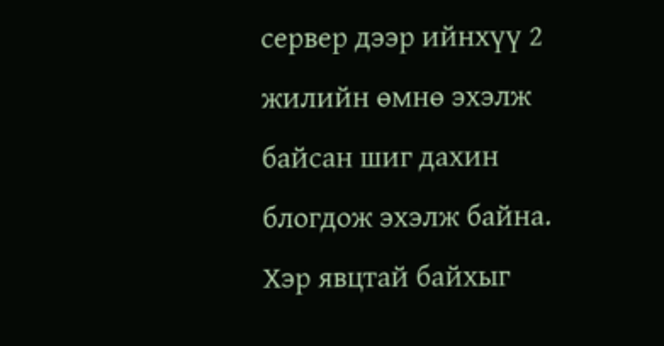сервер дээр ийнхүү 2 жилийн өмнө эхэлж байсан шиг дахин блогдож эхэлж байна. Хэр явцтай байхыг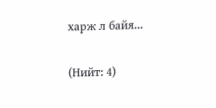харж л байя...

(Нийт: 4)